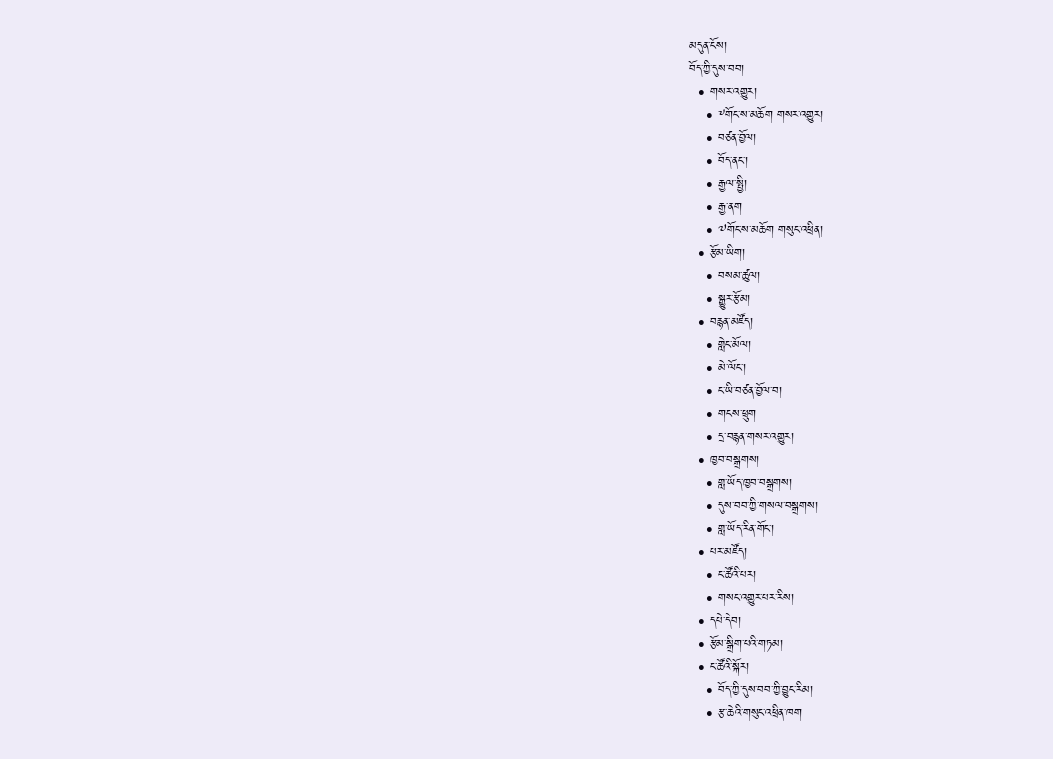མདུན་ངོས།
བོད་ཀྱི་དུས་བབ།
  • གསར་འགྱུར།
    • ༸གོང་ས་མཆོག གསར་འགྱུར།
    • བཙན་བྱོལ།
    • བོད་ནང་།
    • རྒྱལ་སྤྱི།
    • རྒྱ་ནག
    • ༧གོང་ས་མཆོག གསུང་འཕྲིན།
  • རྩོམ་ཡིག།
    • བསམ་ཚུལ།
    • སྒྱུར་རྩོམ།
  • བརྙན་མཛོད།
    • གླེང་མོལ།
    • མེ་ལོང་།
    • ང་ཡི་བཙན་བྱོལ་བ།
    • གངས་ཕྲུག
    • དྲ་བརྙན་གསར་འགྱུར།
  • ཁྱབ་བསྒྲགས།
    • གླ་ཡོད་ཁྱབ་བསྒྲགས།
    • དུས་བབ་ཀྱི་གསལ་བསྒྲགས།
    • གླ་ཡོད་རིན་གོང་།
  • པར་མཛོད།
    • ང་ཚོའི་པར།
    • གསང་འགྱུར་པར་རིས།
  • དཔེ་དེབ།
  • རྩོམ་སྒྲིག་པའི་གཏམ།
  • ང་ཚོའི་སྐོར།
    • བོད་ཀྱི་དུས་བབ་ཀྱི་བྱུང་རིམ།
    • རྩ་ཆེའི་གསུང་འཕྲིན་ཁག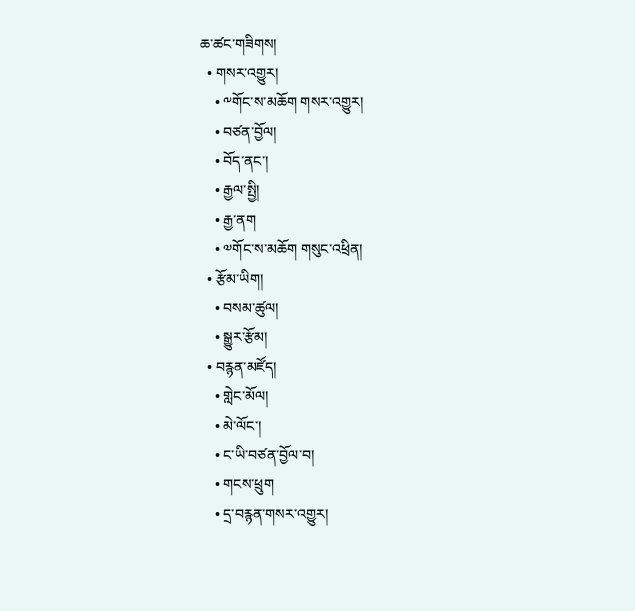ཆ་ཚང་གཟིགས།
  • གསར་འགྱུར།
    • ༸གོང་ས་མཆོག གསར་འགྱུར།
    • བཙན་བྱོལ།
    • བོད་ནང་།
    • རྒྱལ་སྤྱི།
    • རྒྱ་ནག
    • ༧གོང་ས་མཆོག གསུང་འཕྲིན།
  • རྩོམ་ཡིག།
    • བསམ་ཚུལ།
    • སྒྱུར་རྩོམ།
  • བརྙན་མཛོད།
    • གླེང་མོལ།
    • མེ་ལོང་།
    • ང་ཡི་བཙན་བྱོལ་བ།
    • གངས་ཕྲུག
    • དྲ་བརྙན་གསར་འགྱུར།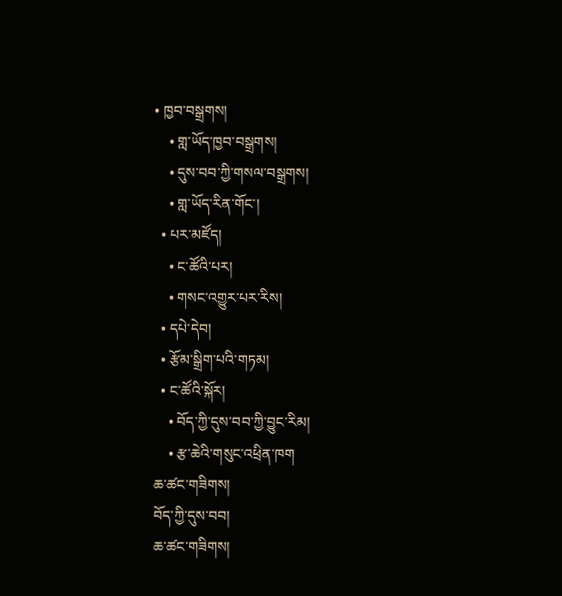• ཁྱབ་བསྒྲགས།
    • གླ་ཡོད་ཁྱབ་བསྒྲགས།
    • དུས་བབ་ཀྱི་གསལ་བསྒྲགས།
    • གླ་ཡོད་རིན་གོང་།
  • པར་མཛོད།
    • ང་ཚོའི་པར།
    • གསང་འགྱུར་པར་རིས།
  • དཔེ་དེབ།
  • རྩོམ་སྒྲིག་པའི་གཏམ།
  • ང་ཚོའི་སྐོར།
    • བོད་ཀྱི་དུས་བབ་ཀྱི་བྱུང་རིམ།
    • རྩ་ཆེའི་གསུང་འཕྲིན་ཁག
ཆ་ཚང་གཟིགས།
བོད་ཀྱི་དུས་བབ།
ཆ་ཚང་གཟིགས།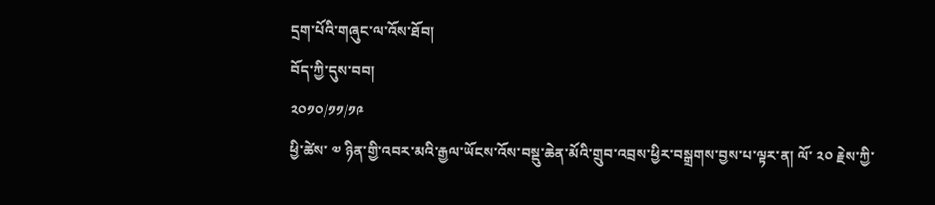དྲག་པོའི་གཞུང་ལ་འོས་ཐོབ།
བོད་ཀྱི་དུས་བབ།
༢༠༡༠/༡༡/༡༩
ཕྱི་ཚེས་ ༧ ཉིན་གྱི་འབར་མའི་རྒྱལ་ཡོངས་འོས་བསྡུ་ཆེན་མོའི་གྲུབ་འབྲས་ཕྱིར་བསྒྲགས་བྱས་པ་ལྟར་ན། ལོ་ ༢༠ རྗེས་ཀྱི་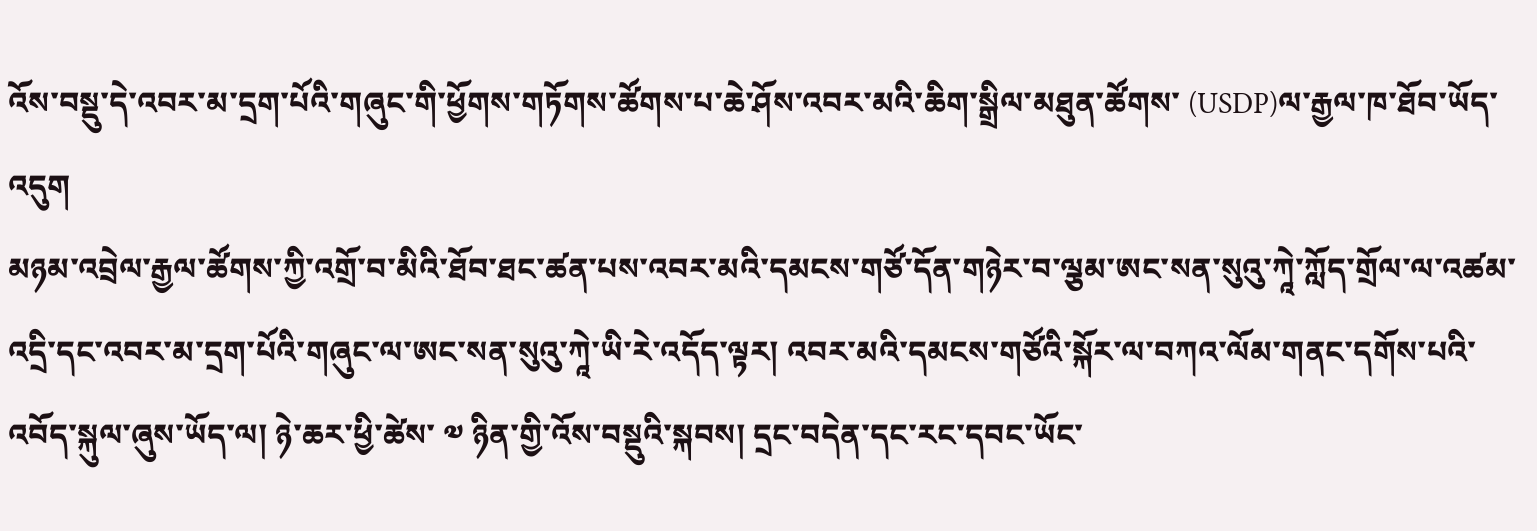འོས་བསྡུ་དེ་འབར་མ་དྲག་པོའི་གཞུང་གི་ཕྱོགས་གཏོགས་ཚོགས་པ་ཆེ་ཤོས་འབར་མའི་ཆིག་སྒྲིལ་མཐུན་ཚོགས་ (USDP)ལ་རྒྱལ་ཁ་ཐོབ་ཡོད་འདུག
མཉམ་འབྲེལ་རྒྱལ་ཚོགས་ཀྱི་འགྲོ་བ་མིའི་ཐོབ་ཐང་ཚན་པས་འབར་མའི་དམངས་གཙོ་དོན་གཉེར་བ་ལྕམ་ཨང་སན་སུའུ་ཀཱེ་ཀློད་གྲོལ་ལ་འཚམ་འདྲི་དང་འབར་མ་དྲག་པོའི་གཞུང་ལ་ཨང་སན་སུའུ་ཀཱེ་ཡི་རེ་འདོད་ལྟར། འབར་མའི་དམངས་གཙོའི་སྐོར་ལ་བཀའ་ལོམ་གནང་དགོས་པའི་འབོད་སྐུལ་ཞུས་ཡོད་ལ། ཉེ་ཆར་ཕྱི་ཚེས་ ༧ ཉིན་གྱི་འོས་བསྡུའི་སྐབས། དྲང་བདེན་དང་རང་དབང་ཡོང་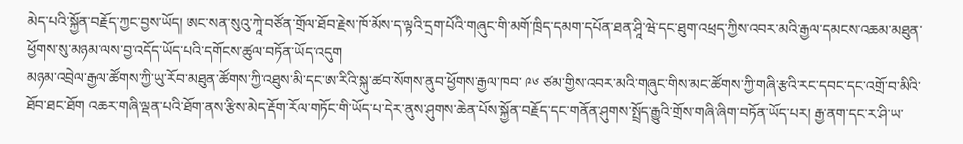མེད་པའི་སྐྱོན་བརྗོད་ཀྱང་བྱས་ཡོད། ཨང་སན་སུའུ་ཀཱེ་བཙོན་གྲོལ་ཐོབ་རྗེས་ཁོ་མོས་ད་ལྟའི་དྲག་པོའི་གཞུང་གི་མགོ་ཁྲིད་དམག་དཔོན་ཐན་ཤཱི་ཝེ་དང་ཐུག་འཕྲད་ཀྱིས་འབར་མའི་རྒྱལ་དམངས་འཆམ་མཐུན་ཕྱོགས་སུ་མཉམ་ལས་བྱ་འདོད་ཡོད་པའི་དགོངས་ཚུལ་བཏོན་ཡོད་འདུག
མཉམ་འབྲེལ་རྒྱལ་ཚོགས་ཀྱི་ཡུ་རོབ་མཐུན་ཚོགས་ཀྱི་འཐུས་མི་དང་ཨ་རིའི་སྐུ་ཚབ་སོགས་ནུབ་ཕྱོགས་རྒྱལ་ཁབ་ ༩༦ ཙམ་གྱིས་འབར་མའི་གཞུང་གིས་མང་ཚོགས་ཀྱི་གཞི་རྩའི་རང་དབང་དང་འགྲོ་བ་མིའི་ཐོབ་ཐང་ཐོག འཆར་གཞི་ལྡན་པའི་ཐོག་ནས་རྩིས་མེད་རྡོག་རོལ་གཏོང་གི་ཡོད་པ་དེར་ནུས་ཤུགས་ཆེན་པོས་སྐྱོན་བརྗོད་དང་གནོན་ཤུགས་སྤྲོད་རྒྱུའི་གྲོས་གཞི་ཞིག་བཏོན་ཡོད་པར། རྒྱ་ནག་དང་ར་ཤི་ཡ་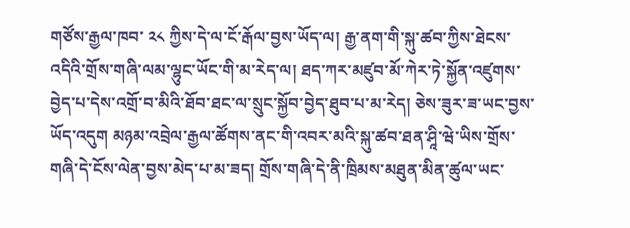གཙོས་རྒྱལ་ཁབ་ ༢༨ ཀྱིས་དེ་ལ་ངོ་རྒོལ་བྱས་ཡོད་ལ། རྒྱ་ནག་གི་སྐུ་ཚབ་ཀྱིས་ཐེངས་འདིའི་གྲོས་གཞི་ལམ་ལྷུང་ཡོང་གི་མ་རེད་ལ། ཐད་ཀར་མཛུབ་མོ་ཀེར་ཏེ་སྐྱོན་འཛུགས་བྱེད་པ་དེས་འགྲོ་བ་མིའི་ཐོབ་ཐང་ལ་སྲུང་སྐྱོབ་བྱེད་ཐུབ་པ་མ་རེད། ཅེས་ཟུར་ཟ་ཡང་བྱས་ཡོད་འདུག མཉམ་འབྲེལ་རྒྱལ་ཚོགས་ནང་གི་འབར་མའི་སྐུ་ཚབ་ཐན་ཤཱི་ཝེ་ཡིས་གྲོས་གཞི་དེ་ངོས་ལེན་བྱས་མེད་པ་མ་ཟད། གྲོས་གཞི་དེ་ནི་ཁྲིམས་མཐུན་མིན་ཚུལ་ཡང་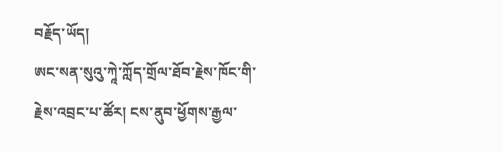བརྗོད་ཡོད།
ཨང་སན་སུའུ་ཀཱེ་ཀློད་གྲོལ་ཐོབ་རྗེས་ཁོང་གི་རྗེས་འབྲང་པ་ཚོར། ངས་ནུབ་ཕྱོགས་རྒྱལ་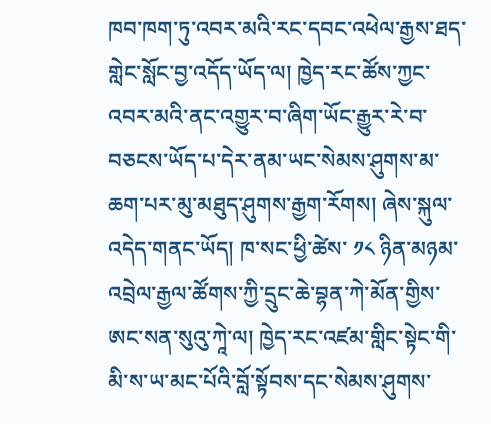ཁབ་ཁག་ཏུ་འབར་མའི་རང་དབང་འཕེལ་རྒྱས་ཐད་གླེང་སློང་བྱ་འདོད་ཡོད་ལ། ཁྱེད་རང་ཚོས་ཀྱང་འབར་མའི་ནང་འགྱུར་བ་ཞིག་ཡོང་རྒྱུར་རེ་བ་བཅངས་ཡོད་པ་དེར་ནམ་ཡང་སེམས་ཤུགས་མ་ཆག་པར་མུ་མཐུད་ཤུགས་རྒྱག་རོགས། ཞེས་སྐུལ་འདེད་གནང་ཡོད། ཁ་སང་ཕྱི་ཚེས་ ༡༨ ཉིན་མཉམ་འབྲེལ་རྒྱལ་ཚོགས་ཀྱི་དྲུང་ཆེ་བྷན་ཀེ་མོན་གྱིས་ཨང་སན་སུའུ་ཀཱེ་ལ། ཁྱེད་རང་འཛམ་གླིང་སྟེང་གི་མི་ས་ཡ་མང་པོའི་བློ་སྟོབས་དང་སེམས་ཤུགས་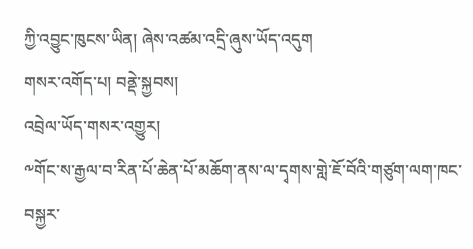ཀྱི་འབྱུང་ཁུངས་ཡིན། ཞེས་འཚམ་འདྲི་ཞུས་ཡོད་འདུག
གསར་འགོད་པ། བནྡེ་སྐྱབས།
འབྲེལ་ཡོད་གསར་འགྱུར།
༸གོང་ས་རྒྱལ་བ་རིན་པོ་ཆེན་པོ་མཆོག་ནས་ལ་དྭགས་གླེ་ཇོ་བོའི་གཙུག་ལག་ཁང་བསྐྱར་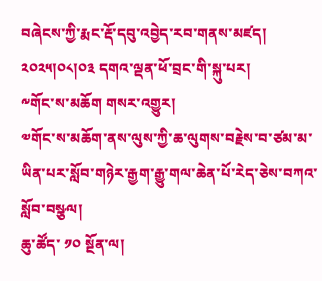བཞེངས་ཀྱི་རྨང་རྡོ་དབུ་འབྱེད་རབ་གནས་མཛད། ༢༠༢༥།༠༨།༠༣ དགའ་ལྡན་ཕོ་བྲང་གི་སྐུ་པར།
༸གོང་ས་མཆོག གསར་འགྱུར།
༧གོང་ས་མཆོག་ནས་ལུས་ཀྱི་ཆ་ལུགས་བརྗེས་བ་ཙམ་མ་ཡིན་པར་སློབ་གཉེར་རྒྱག་རྒྱུ་གལ་ཆེན་པོ་རེད་ཅེས་བཀའ་སློབ་བསྩལ།
ཆུ་ཚོད་ ༡༠ སྔོན་ལ།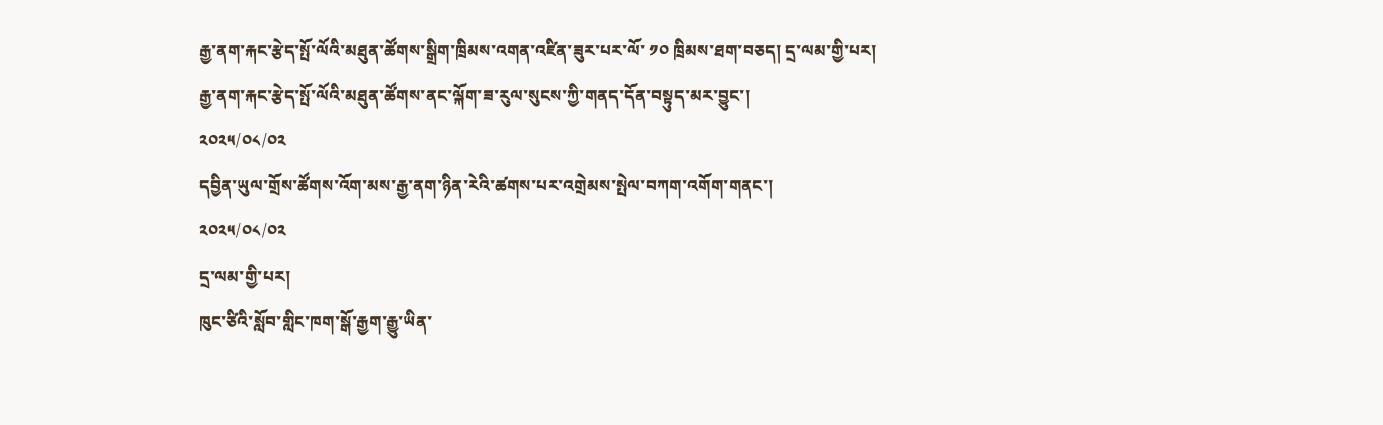རྒྱ་ནག་རྐང་རྩེད་སྤོ་ལོའི་མཐུན་ཚོགས་སྒྲིག་ཁྲིམས་འགན་འཛིན་ཟུར་པར་ལོ་ ༡༠ ཁྲིམས་ཐག་བཅད། དྲ་ལམ་གྱི་པར།
རྒྱ་ནག་རྐང་རྩེད་སྤོ་ལོའི་མཐུན་ཚོགས་ནང་ལྐོག་ཟ་རུལ་སུངས་ཀྱི་གནད་དོན་བསྟུད་མར་བྱུང་།
༢༠༢༥/༠༨/༠༢
དབྱིན་ཡུལ་གྲོས་ཚོགས་འོག་མས་རྒྱ་ནག་ཉིན་རེའི་ཚགས་པར་འགྲེམས་སྤེལ་བཀག་འགོག་གནང་།
༢༠༢༥/༠༨/༠༢
དྲ་ལམ་གྱི་པར།
ཁུང་ཙིའི་སློབ་གླིང་ཁག་སྒོ་རྒྱག་རྒྱུ་ཡིན་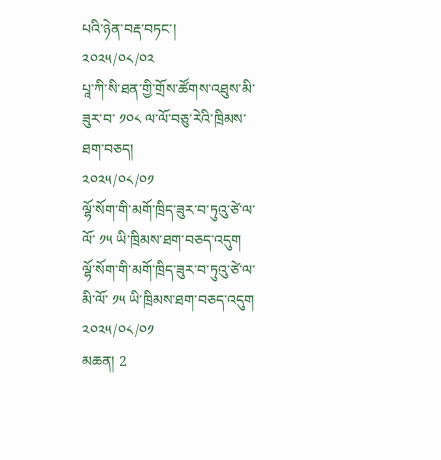པའི་ཉེན་བརྡ་བཏང་།
༢༠༢༥/༠༨/༠༢
པཱ་ཀི་སི་ཐན་གྱི་གྲོས་ཚོགས་འཐུས་མི་ཟུར་བ་ ༡༠༨ ལ་ལོ་བཅུ་རེའི་ཁྲིམས་ཐག་བཅད།
༢༠༢༥/༠༨/༠༡
ལྷོ་སོག་གི་མགོ་ཁྲིད་ཟུར་བ་ཏུའུ་ཙེ་ལ་ལོ་ ༡༥ ཡི་ཁྲིམས་ཐག་བཅད་འདུག
ལྷོ་སོག་གི་མགོ་ཁྲིད་ཟུར་བ་ཏུའུ་ཙེ་ལ་མི་ལོ་ ༡༥ ཡི་ཁྲིམས་ཐག་བཅད་འདུག
༢༠༢༥/༠༨/༠༡
མཆན། 2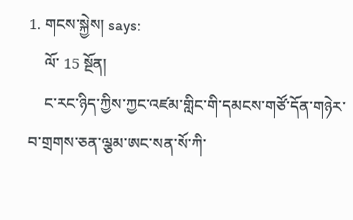1. གངས་སྐྱེས། says:
    ལོ་ 15 སྔོན།
    ང་རང་ཉིད་ཀྱིས་ཀྱང་འཛམ་གླིང་གི་དམངས་གཙོ་དོན་གཉེར་བ་གྲགས་ཅན་ལྕམ་ཨང་སན་སོ་ཀི་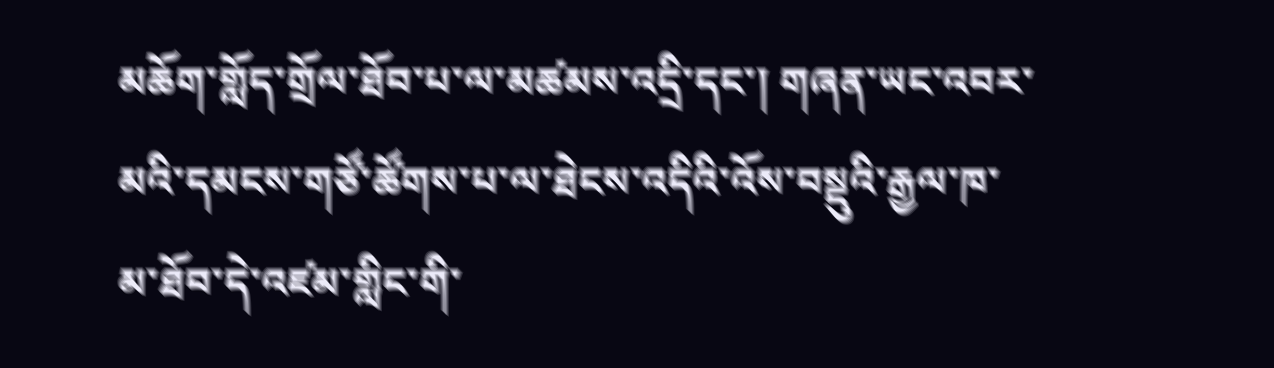མཆོག་གློད་གྲོལ་ཐོབ་པ་ལ་མཚམས་འདྲི་དང་། གཞན་ཡང་འབར་མའི་དམངས་གཙོ་ཚོགས་པ་ལ་ཐེངས་འདིའི་འོས་བསྡུའི་རྒྱལ་ཁ་མ་ཐོབ་དེ་འཛམ་གླིང་གི་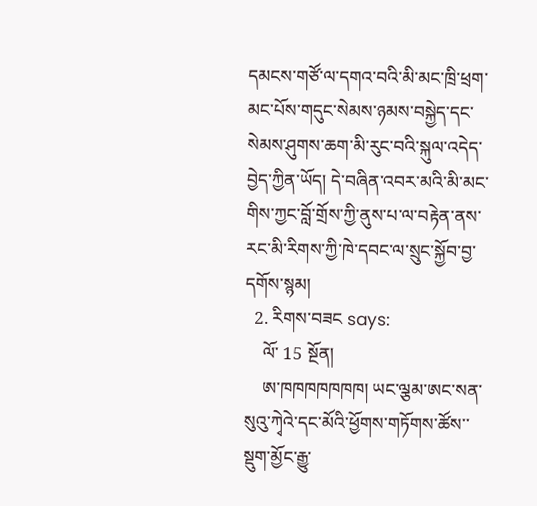དམངས་གཙོ་ལ་དགའ་བའི་མི་མང་ཁྲི་ཕྲག་མང་པོས་གདུང་སེམས་ཉམས་བསྐྱེད་དང་སེམས་ཤུགས་ཆག་མི་རུང་བའི་སྐུལ་འདེད་བྱེད་ཀྱིན་ཡོད། དེ་བཞིན་འབར་མའི་མི་མང་གིས་ཀྱང་བློ་གྲོས་ཀྱི་ནུས་པ་ལ་བརྟེན་ནས་རང་མི་རིགས་ཀྱི་ཁེ་དབང་ལ་སྲུང་སྐྱོབ་བྱ་དགོས་སྙམ།
  2. རིགས་བཟང says:
    ལོ་ 15 སྔོན།
    ཨ་ཁཁཁཁཁཁཁ། ཡང་ལྕམ་ཨང་སན་སུའུ་ཀྭེའེ་དང་མོའི་ཕྱོགས་གཏོགས་ཚོས་་སྡུག་མྱོང་རྒྱུ་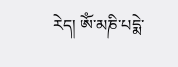རེད། ཨོཾ་མཎི་པདྨེ་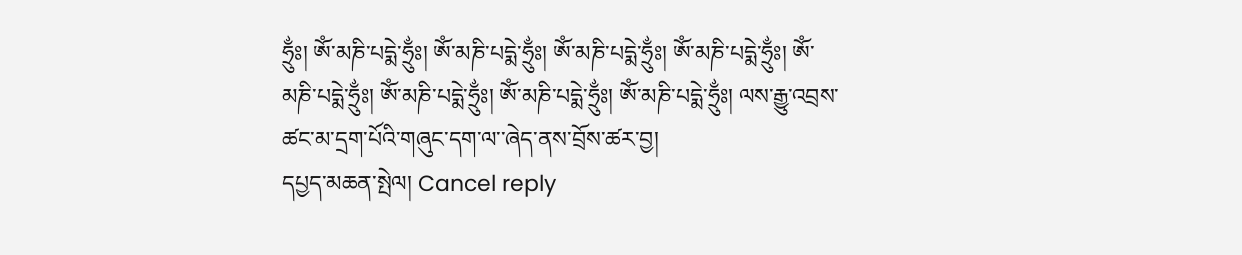ཧྲུྂཿ། ཨོཾ་མཎི་པདྨེ་ཧྲུྂཿ། ཨོཾ་མཎི་པདྨེ་ཧྲུྂཿ། ཨོཾ་མཎི་པདྨེ་ཧྲུྂཿ། ཨོཾ་མཎི་པདྨེ་ཧྲུྂཿ། ཨོཾ་མཎི་པདྨེ་ཧྲུྂཿ། ཨོཾ་མཎི་པདྨེ་ཧྲུྂཿ། ཨོཾ་མཎི་པདྨེ་ཧྲུྂཿ། ཨོཾ་མཎི་པདྨེ་ཧྲུྂཿ། ལས་རྒྱུ་འབྲས་ཚང་མ་དྲག་པོའི་གཞུང་དག་ལ་་ཞེད་ནས་བྲོས་ཚར་བྱ།
དཔྱད་མཆན་སྤེལ། Cancel reply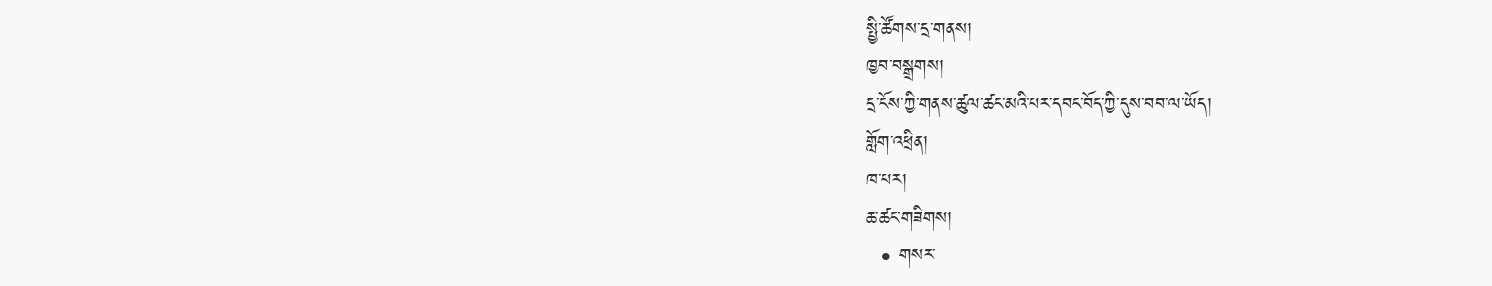སྤྱི་ཚོགས་དྲ་གནས།
ཁྱབ་བསྒྲགས།
དྲ་ངོས་ཀྱི་གནས་ཚུལ་ཚང་མའི་པར་དབང་བོད་ཀྱི་དུས་བབ་ལ་ཡོད།
གློག་འཕྲིན།
ཁ་པར།
ཆ་ཚང་གཟིགས།
  • གསར་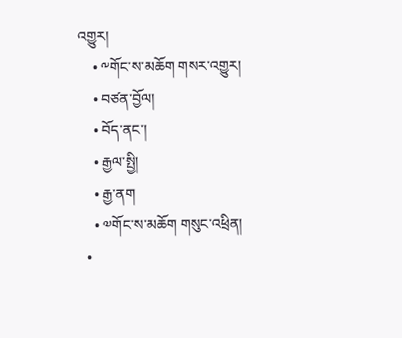འགྱུར།
    • ༸གོང་ས་མཆོག གསར་འགྱུར།
    • བཙན་བྱོལ།
    • བོད་ནང་།
    • རྒྱལ་སྤྱི།
    • རྒྱ་ནག
    • ༧གོང་ས་མཆོག གསུང་འཕྲིན།
  •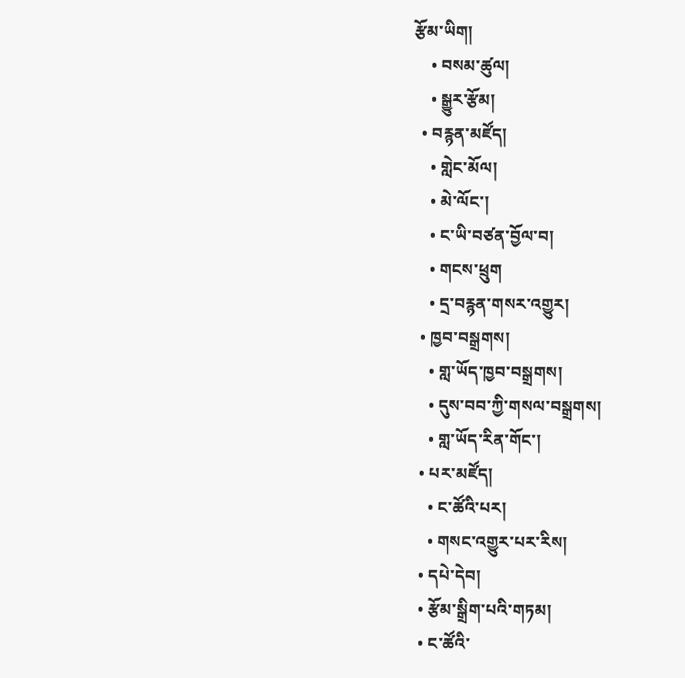རྩོམ་ཡིག།
    • བསམ་ཚུལ།
    • སྒྱུར་རྩོམ།
  • བརྙན་མཛོད།
    • གླེང་མོལ།
    • མེ་ལོང་།
    • ང་ཡི་བཙན་བྱོལ་བ།
    • གངས་ཕྲུག
    • དྲ་བརྙན་གསར་འགྱུར།
  • ཁྱབ་བསྒྲགས།
    • གླ་ཡོད་ཁྱབ་བསྒྲགས།
    • དུས་བབ་ཀྱི་གསལ་བསྒྲགས།
    • གླ་ཡོད་རིན་གོང་།
  • པར་མཛོད།
    • ང་ཚོའི་པར།
    • གསང་འགྱུར་པར་རིས།
  • དཔེ་དེབ།
  • རྩོམ་སྒྲིག་པའི་གཏམ།
  • ང་ཚོའི་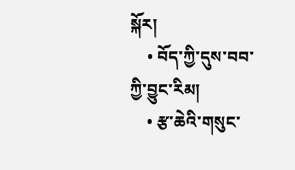སྐོར།
    • བོད་ཀྱི་དུས་བབ་ཀྱི་བྱུང་རིམ།
    • རྩ་ཆེའི་གསུང་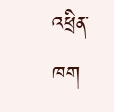འཕྲིན་ཁག